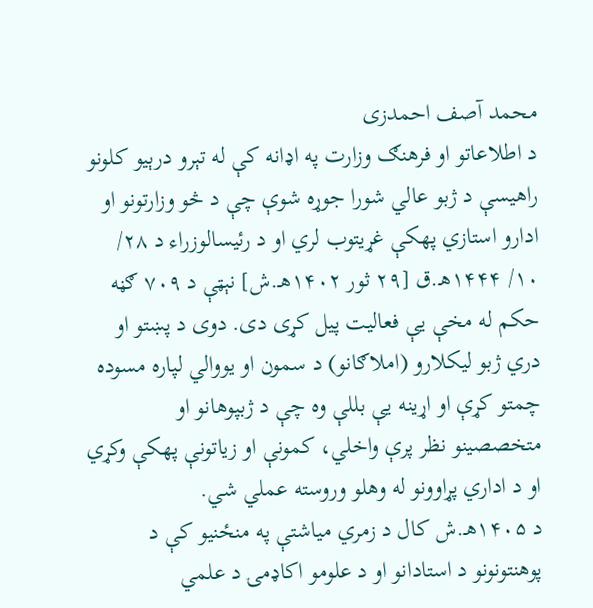محمد آصف احمدزی
د اطلاعاتو او فرهنګ وزارت په اډانه کې له تېرو درېيو کلونو راهيسې د ژبو عالي شورا جوړه شوې چې د څو وزارتونو او ادارو استازي پهکې غړيتوب لري او د رئیسالوزراء د ۲۸/ ۱۰/ ۱۴۴۴هـ.ق [۲۹ ثور ۱۴۰۲هـ.ش] نېټې د ۷۰۹ ګڼه حکم له مخې يې فعالیت پیل کړی دی. دوی د پښتو او دري ژبو لیکلارو (املاګانو) د سمون او یووالي لپاره مسوده چمتو کړې او اړینه يې بللې وه چې د ژبپوهانو او متخصصينو نظر پرې واخلي، کمونې او زياتونې پهکې وکړي او د اداري پړاوونو له وهلو وروسته عملي شي.
د ۱۴۰۵هـ.ش کال د زمري میاشتې په منځنيو کې د پوهنتونونو د استادانو او د علومو اکاډمۍ د علمي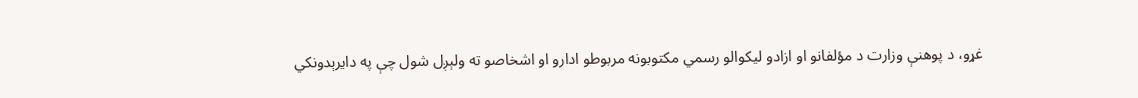غړو، د پوهنې وزارت د مؤلفانو او ازادو لیکوالو رسمي مکتوبونه مربوطو ادارو او اشخاصو ته ولېږل شول چې په دايرېدونکي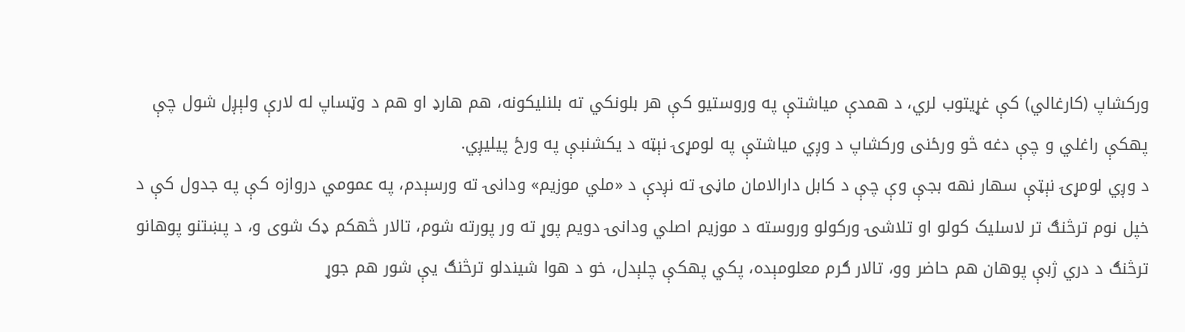ورکشاپ (کارغالي) کې غړیتوب لري، د همدې میاشتې په وروستیو کې هر بلونکي ته بلنليکونه، هم هارډ او هم د وټساپ له لارې ولېږل شول چې پهکې راغلي و چې دغه څو ورځنی ورکشاپ د وږي میاشتې په لومړۍ نېټه د یکشنبې په ورځ پيليږي.
د وږي لومړۍ نېټې سهار نهه بجې وې چې د کابل دارالامان ماڼۍ ته نږدې د «ملي موزیم» ودانۍ ته ورسېدم، په عمومي دروازه کې په جدول کې د خپل نوم ترڅنګ تر لاسلیک کولو او تلاشۍ ورکولو وروسته د موزیم اصلي ودانۍ دویم پوړ ته ور پورته شوم، تالار څهکم ډک شوی و، د پښتنو پوهانو ترڅنګ د دري ژبې پوهان هم حاضر وو، تالار ګرم معلومېده، پکي پهکې چلېدل، خو د هوا شیندلو ترڅنګ يې شور هم جوړ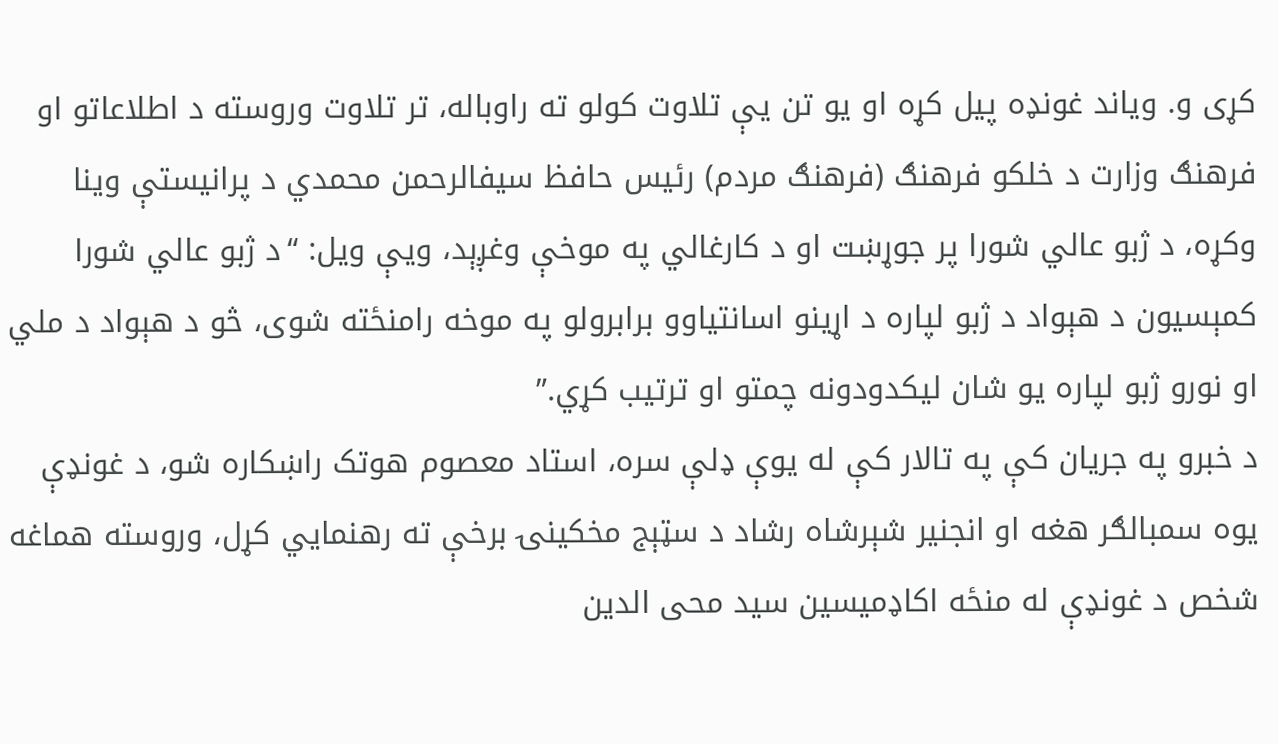کړی و. ویاند غونډه پيل کړه او یو تن يې تلاوت کولو ته راوباله، تر تلاوت وروسته د اطلاعاتو او فرهنګ وزارت د خلکو فرهنګ (فرهنګ مردم) رئیس حافظ سیفالرحمن محمدي د پرانیستې وینا وکړه، د ژبو عالي شورا پر جوړښت او د کارغالي په موخې وغږېد، ویې ویل: “د ژبو عالي شورا کمېسیون د هېواد د ژبو لپاره د اړینو اسانتیاوو برابرولو په موخه رامنځته شوی، څو د هېواد د ملي او نورو ژبو لپاره یو شان لیکدودونه چمتو او ترتیب کړي.”
د خبرو په جریان کې په تالار کې له يوې ډلې سره، استاد معصوم هوتک راښکاره شو، د غونډې يوه سمبالګر هغه او انجنیر شېرشاه رشاد د سټېج مخکينۍ برخې ته رهنمايي کړل، وروسته هماغه شخص د غونډې له منځه اکاډمیسین سید محی الدين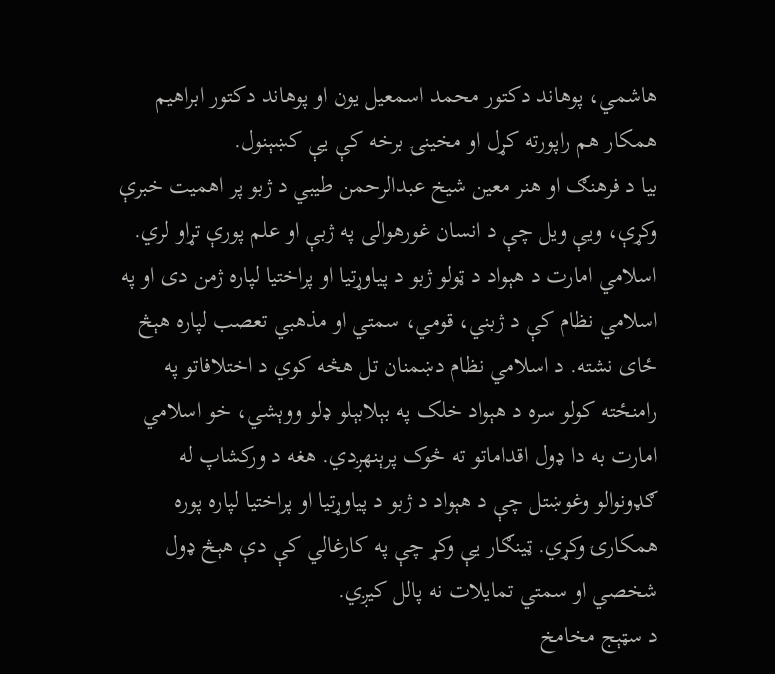هاشمي، پوهاند دکتور محمد اسمعیل یون او پوهاند دکتور ابراهیم همکار هم راپورته کړل او مخینۍ برخه کې يې کښېنول.
بیا د فرهنګ او هنر معین شیخ عبدالرحمن طیبي د ژبو پر اهمیت خبرې وکړې، ویې ویل چې د انسان غورهوالی په ژبې او علم پورې تړاو لري. اسلامي امارت د هېواد د ټولو ژبو د پیاوړتیا او پراختیا لپاره ژمن دی او په اسلامي نظام کې د ژبني، قومي، سمتي او مذهبي تعصب لپاره هېڅ ځای نشته. د اسلامي نظام دښمنان تل هڅه کوي د اختلافاتو په رامنځته کولو سره د هېواد خلک په بېلابېلو ډلو ووېشي، خو اسلامي امارت به دا ډول اقداماتو ته څوک پرېنهږدي. هغه د ورکشاپ له ګډونوالو وغوښتل چې د هېواد د ژبو د پیاوړتیا او پراختیا لپاره پوره همکارۍ وکړي. ټینګار يې وکړ چې په کارغالي کې دې هېڅ ډول شخصي او سمتي تمایلات نه پالل کيږي.
د سټېج مخامخ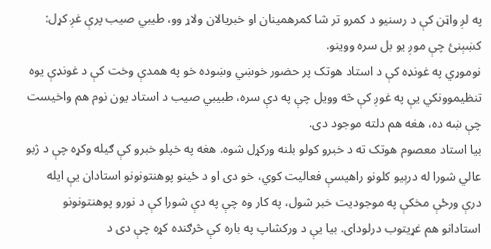په لږ واټن کې د رسنیو د کمرو تر شا کمرهمینان او خبریالان ولاړ وو، طيبي صيب پرې غږ کړل: کښېنئ چې موږ یو بل سره ووینو.
نوموړي په غونډه کې د استاد هوتک پر حضور خوښي وښوده خو په همدې وخت کې د غونډې یوه تنظيموونکي يې په غوږ کې څه وویل چې په دې سره، طبيبي صیب د استاد یون نوم هم واخیست چې ښه ده، هغه هم دلته موجود دی.
بیا استاد معصوم هوتک ته د خبرو کولو بلنه ورکړل شوه. هغه په خپلو خبرو کې ګیله وکړه چې د ژبو عالي شورا له درېیو کلونو راهيسې فعالیت کوي، خو دی او د ځينو پوهنتونونو استادان يې ایله درې ورځې مخکې په موجودیت خبر شول، په کار وه چې په دې شورا کې د نورو پوهنتونونو استادانو هم غړیتوب درلودای. بیا يې د ورکشاپ په باره کې څرګنده کړه چې دی د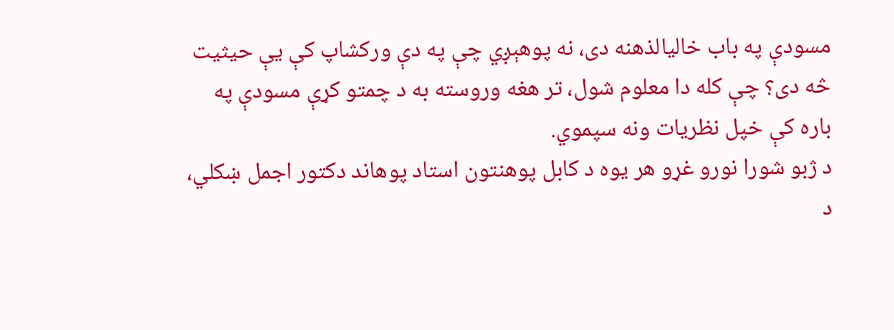مسودې په باب خاليالذهنه دی، نه پوهېږي چې په دې ورکشاپ کې يې حیثیت څه دی؟ چې کله دا معلوم شول، تر هغه وروسته به د چمتو کړې مسودې په باره کې خپل نظریات ونه سپموي.
د ژبو شورا نورو غړو هر یوه د کابل پوهنتون استاد پوهاند دکتور اجمل ښکلي، د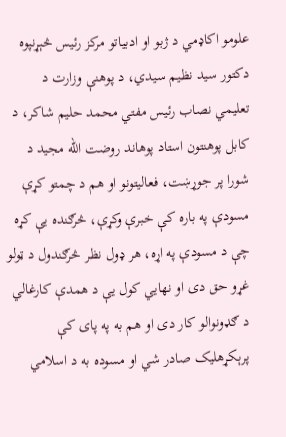علومو اکاډمي د ژبو او ادبیاتو مرکز رئیس څېړنپوه دکتور سيد نظيم سيدي، د پوهنې وزارت د تعلیمي نصاب رئیس مفتي محمد حلیم شاکر، د کابل پوهنتون استاد پوهاند روضت الله مجید د شورا پر جوړښت، فعالیتونو او هم د چمتو کړې مسودې په باره کې خبرې وکړې، څرګنده يې کړه چې د مسودې په اړه، هر ډول نظر څرګندول د ټولو غړو حق دی او نهايي کول يې د همدې کارغالي د ګډونوالو کار دی او هم به په پای کې پرېکړهلیک صادر شي او مسوده به د اسلامي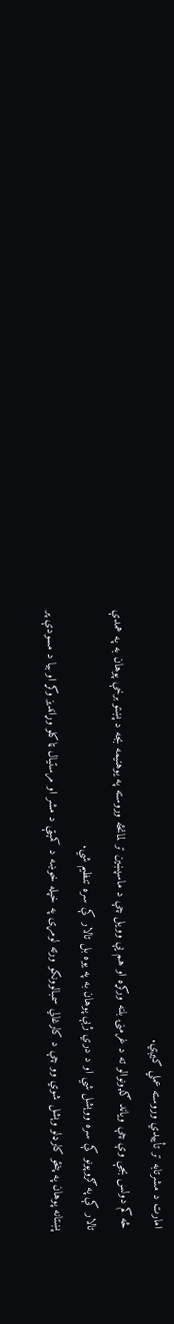امارت د مشرتابه تر تأييدي وروسته عملي کيږي.
څه کم دولس بجې وې چې ویاند ګډونوالو ته د غرمنۍ بلنه ورکړه او هم يې وویل چې د ماسپښين تر لمانځه وروسته په یوهنیمه بجه د پښتو برخې پوهان به په همدې تالار کې په ګروپونو کې سره ووېشل شي او د دري ژبې پوهان به په یوه بل تالار کې سره تنظيم شي.
پښتانه پوهان په پنځو کارډلو وېشل شوي وو چې د کارغالي سمبالوونکو ورته لومړی په خپله خوښه د کمېټې د مشر او مرستیال ټاکلو وړانديز وکړ او بیا د مسودې پر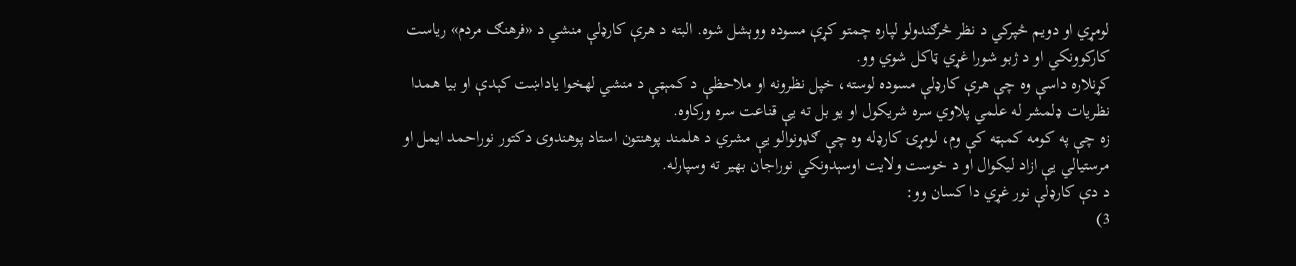لومړي او دویم څپرکي د نظر څرګندولو لپاره چمتو کړې مسوده ووېشل شوه. البته د هرې کارډلې منشي د «فرهنګ مردم» ریاست کارکوونکي او د ژبو شورا غړي ټاکل شوي وو.
کړنلاره داسې وه چې هرې کارډلې مسوده لوسته، خپل نظرونه او ملاحظې د کمېټې د منشي لهخوا یاداښت کېدې او بیا همدا نظریات ډلمشر له علمي پلاوي سره شریکول او یو بل ته يې قناعت سره ورکاوه.
زه چې په کومه کمېټه کې وم، لومړۍ کارډله وه چې ګډونوالو يې مشري د هلمند پوهنتون استاد پوهندوی دکتور نوراحمد ایمل او مرستیالي يې ازاد لیکوال او د خوست ولایت اوسېدونکي نوراجان بهیر ته وسپارله.
د دې کارډلې نور غړي دا کسان وو:
3)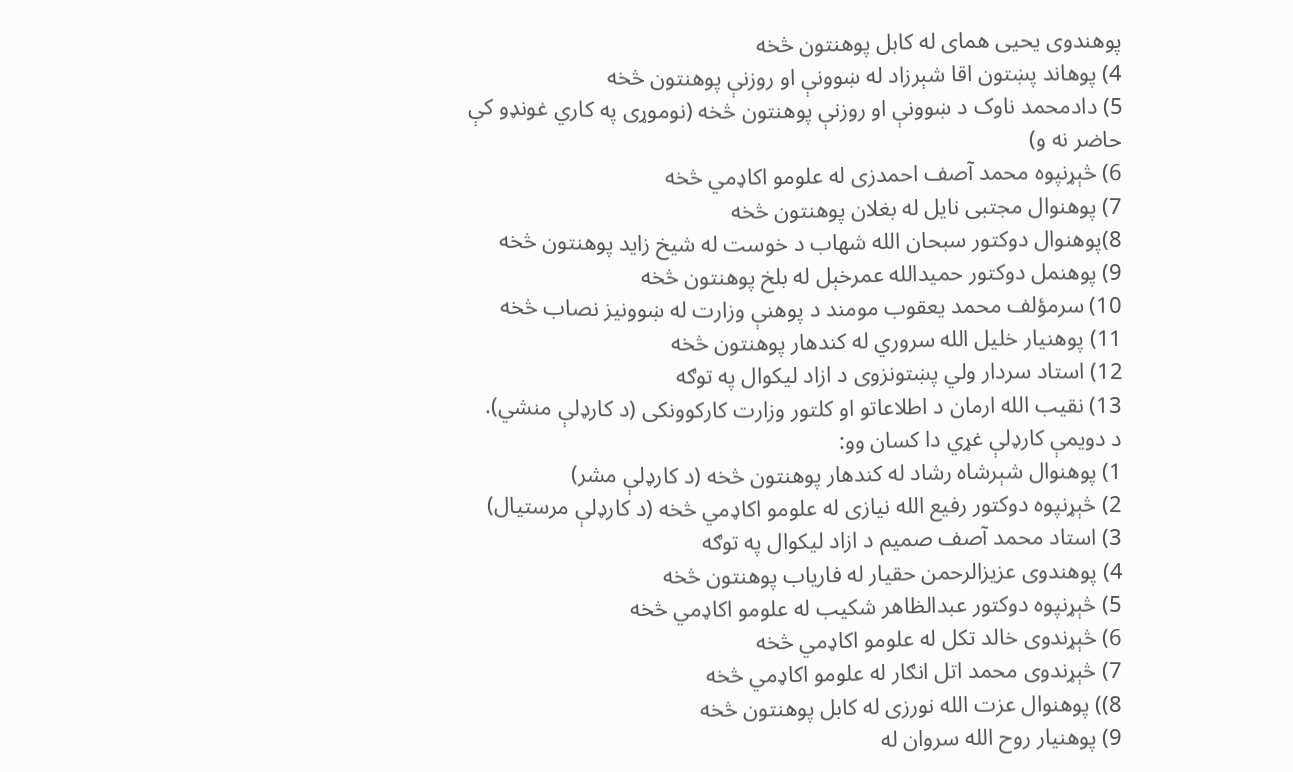پوهندوی یحیی همای له کابل پوهنتون څخه
4) پوهاند پښتون اقا شېرزاد له ښوونې او روزنې پوهنتون څخه
5) دادمحمد ناوک د ښوونې او روزنې پوهنتون څخه (نوموړی په کاري غونډو کې حاضر نه و)
6) څېړنپوه محمد آصف احمدزی له علومو اکاډمي څخه
7) پوهنوال مجتبی نایل له بغلان پوهنتون څخه
8)پوهنوال دوکتور سبحان الله شهاب د خوست له شیخ زاید پوهنتون څخه
9) پوهنمل دوکتور حمیدالله عمرخېل له بلخ پوهنتون څخه
10) سرمؤلف محمد یعقوب مومند د پوهنې وزارت له ښوونيز نصاب څخه
11) پوهنیار خلیل الله سروري له کندهار پوهنتون څخه
12) استاد سردار ولي پښتونزوی د ازاد لیکوال په توګه
13) نقیب الله ارمان د اطلاعاتو او کلتور وزارت کارکوونکی (د کارډلې منشي).
د دویمې کارډلې غړي دا کسان وو:
1) پوهنوال شېرشاه رشاد له کندهار پوهنتون څخه (د کارډلې مشر)
2) څېړنپوه دوکتور رفیع الله نیازی له علومو اکاډمي څخه (د کارډلې مرستیال)
3) استاد محمد آصف صمیم د ازاد لیکوال په توګه
4) پوهندوی عزیزالرحمن حقیار له فاریاب پوهنتون څخه
5) څېړنپوه دوکتور عبدالظاهر شکيب له علومو اکاډمي څخه
6) څېړندوی خالد تکل له علومو اکاډمي څخه
7) څېړندوی محمد اتل انګار له علومو اکاډمي څخه
8)) پوهنوال عزت الله نورزی له کابل پوهنتون څخه
9) پوهنیار روح الله سروان له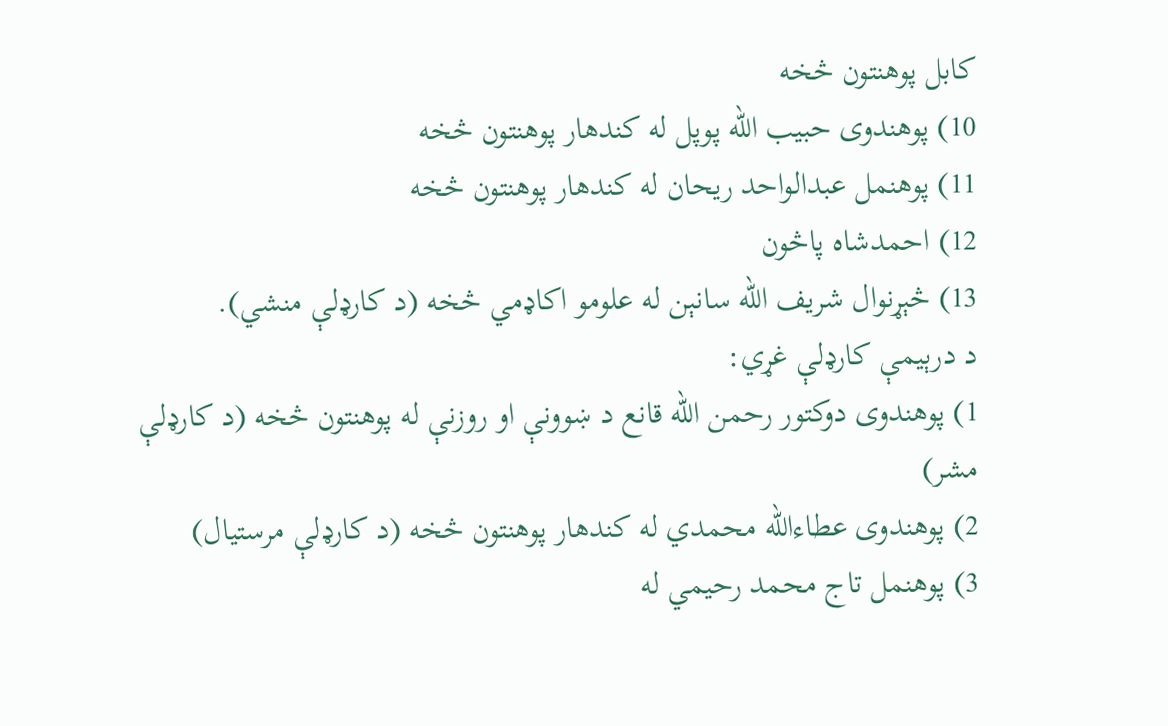کابل پوهنتون څخه
10) پوهندوی حبیب الله پوپل له کندهار پوهنتون څخه
11) پوهنمل عبدالواحد ریحان له کندهار پوهنتون څخه
12) احمدشاه پاڅون
13) څېړنوال شریف الله سانېن له علومو اکاډمي څخه (د کارډلې منشي).
د درېيمې کارډلې غړي:
1) پوهندوی دوکتور رحمن الله قانع د ښوونې او روزنې له پوهنتون څخه (د کارډلې مشر)
2) پوهندوی عطاءالله محمدي له کندهار پوهنتون څخه (د کارډلې مرستیال)
3) پوهنمل تاج محمد رحيمي له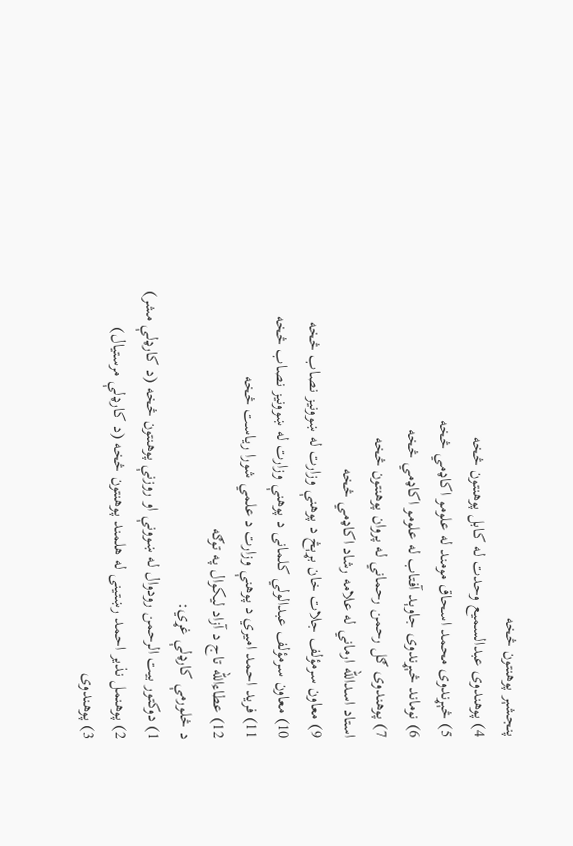پنجشېر پوهنتون څخه
4) پوهندوی عبدالسمیع وحدت له کابل پوهنتون څخه
5) څېړندوی محمد اسحاق مومند له علومو اکاډمي څخه
6) نوماند څېړندوی جاوېد آفتاب له علومو اکاډمي څخه
7) پوهندوی ګل رحمن رحماني له پروان پوهنتون څخه
استاد اسدالله ارماني له علامه رشاد اکاډمي څخه
9) معاون سرمؤلف جلات خان بړېڅ د پوهنې وزارت له ښوونيز نصاب څخه
10) معاون سرمؤلف عبدالولي کلمانی د پوهنې وزارت له ښوونيز نصاب څخه
11) فرید احمد اميري د پوهنې وزارت د علمي شورا ریاست څخه
12) عطاءالله تاج د آزاد لیکوال په توګه
د څلورمې کارډلې غړي:
1) دوکتور بیت الرحمن رودوال له ښوونې او روزنې پوهنتون څخه (د کارډلې مشر)
2) پوهنمل نذیر احمد رښتینی له هلمند پوهنتون څخه (د کارډلې مرستیال)
3) پوهندوی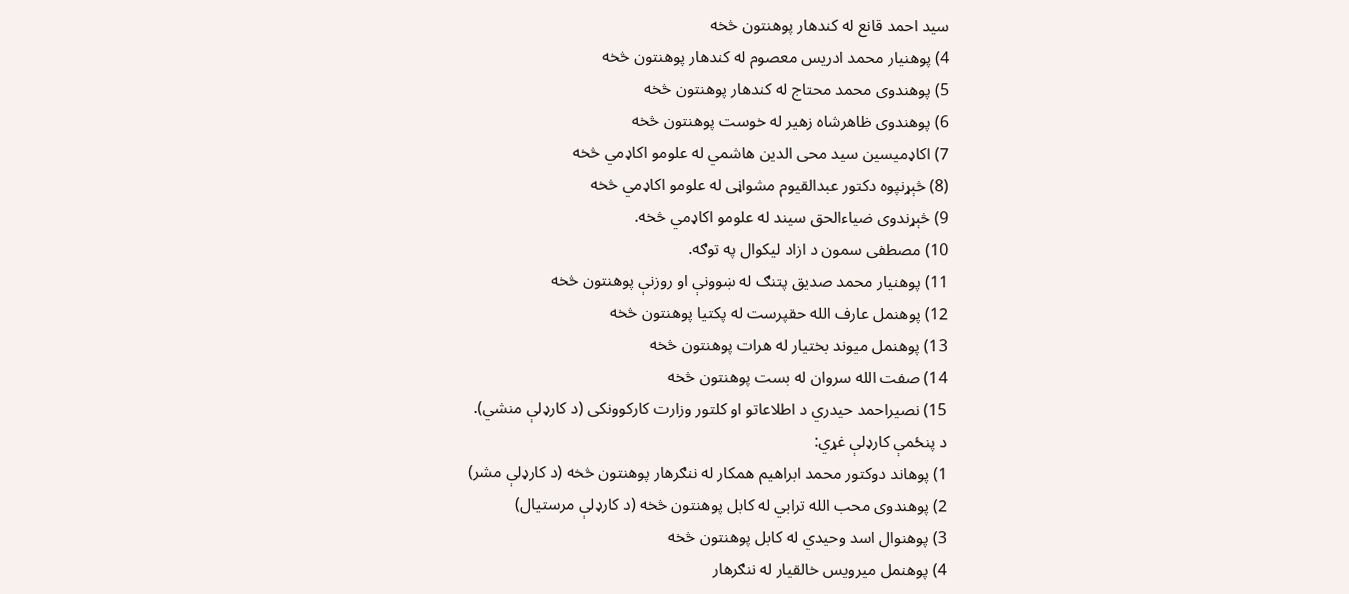سید احمد قانع له کندهار پوهنتون څخه
4) پوهنیار محمد ادریس معصوم له کندهار پوهنتون څخه
5) پوهندوی محمد محتاج له کندهار پوهنتون څخه
6) پوهندوی ظاهرشاه زهیر له خوست پوهنتون څخه
7) اکاډمیسین سید محی الدین هاشمي له علومو اکاډمي څخه
(8) څېړنپوه دکتور عبدالقیوم مشواڼی له علومو اکاډمي څخه
9) څېړندوی ضیاءالحق سیند له علومو اکاډمي څخه.
10) مصطفی سمون د ازاد لیکوال په توګه.
11) پوهنیار محمد صدیق پتنګ له ښوونې او روزنې پوهنتون څخه
12) پوهنمل عارف الله حقپرست له پکتیا پوهنتون څخه
13) پوهنمل میوند بختیار له هرات پوهنتون څخه
14) صفت الله سروان له بست پوهنتون څخه
15) نصیراحمد حيدري د اطلاعاتو او کلتور وزارت کارکوونکی (د کارډلې منشي).
د پنځمې کارډلې غړي:
1) پوهاند دوکتور محمد ابراهیم همکار له ننګرهار پوهنتون څخه (د کارډلې مشر)
2) پوهندوی محب الله ترابي له کابل پوهنتون څخه (د کارډلې مرستیال)
3) پوهنوال اسد وحيدي له کابل پوهنتون څخه
4) پوهنمل میرویس خالقیار له ننګرهار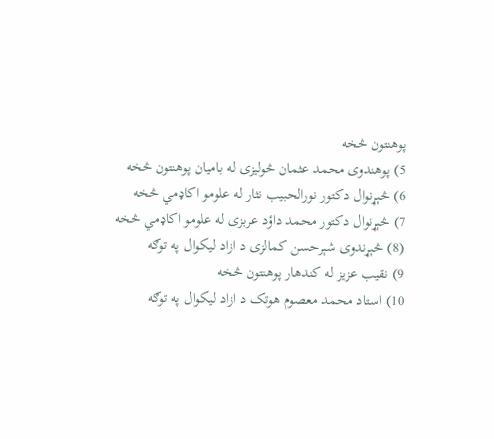پوهنتون څخه
5) پوهندوی محمد عثمان څوليزی له بامیان پوهنتون څخه
6) څېړنوال دکتور نورالحبیب نثار له علومو اکاډمي څخه
7) څېړنوال دکتور محمد داؤد عربزی له علومو اکاډمي څخه
(8) څېړندوی شېرحسن کمالزی د ازاد لیکوال په توګه
9) نقیب عزيز له کندهار پوهنتون څخه
10) استاد محمد معصوم هوتک د ازاد لیکوال په توګه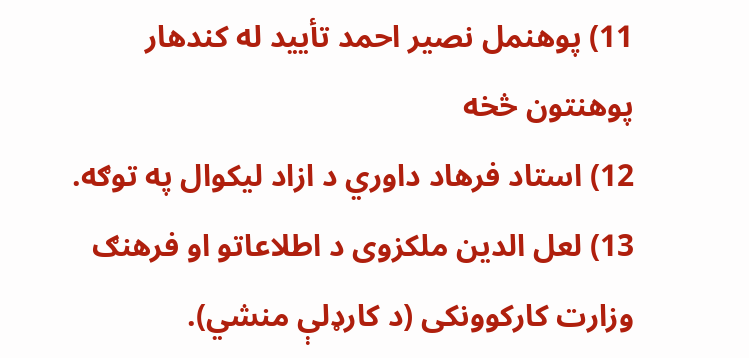11) پوهنمل نصیر احمد تأیید له کندهار پوهنتون څخه
12) استاد فرهاد داوري د ازاد لیکوال په توګه.
13) لعل الدین ملکزوی د اطلاعاتو او فرهنګ وزارت کارکوونکی (د کارډلې منشي).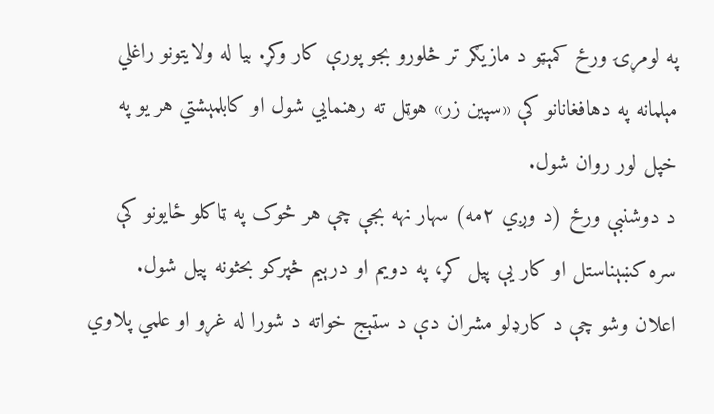په لومړۍ ورځ کمېټو د مازيګر تر څلورو بجو پورې کار وکړ. بیا له ولایتونو راغلي مېلمانه په دهافغانانو کې «سپين زر» هوټل ته رهنمايي شول او کابلمېشتي هر يو په خپل لور روان شول.
د دوشنبې ورځ (د وږي ۲مه) سهار نهه بجې چې هر څوک په ټاکلو ځایونو کې سره کښېناستل او کار يې پيل کړ، په دویم او درېيم څپرکو بحثونه پيل شول.
اعلان وشو چې د کارډلو مشران دې د سټېج خواته د شورا له غړو او علمي پلاوي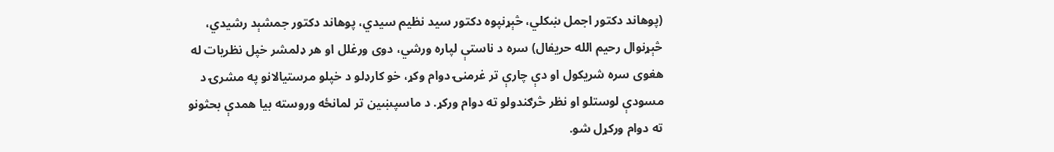(پوهاند دکتور اجمل ښکلي، څېړنپوه دکتور سید نظيم سيدي، پوهاند دکتور جمشېد رشيدي، څېړنوال رحیم الله حریفال) سره د ناستې لپاره ورشي، دوی ورغلل او هر ډلمشر خپل نظریات له هغوی سره شریکول او دې چارې تر غرمنۍ دوام وکړ، خو کارډلو د خپلو مرستیالانو په مشرۍ د مسودې لوستلو او نظر څرګندولو ته دوام ورکړ. د ماسپښین تر لمانځه وروسته بيا همدې بحثونو ته دوام ورکړل شو.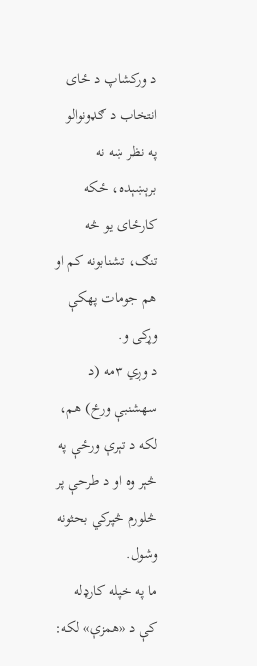د ورکشاپ د ځای انتخاب د ګډونوالو په نظر ښه نه برېښېده، ځکه کارځای یو څه تنګ، تشنابونه کم او هم جومات پهکې وړکی و.
د وږي ۳مه (د سهشنبې ورځ) هم، لکه د تېرې ورځې په څېر وه او د طرحې پر څلورم څپرکي بحثونه وشول.
ما په خپله کارډله کې د «همزې» لکه: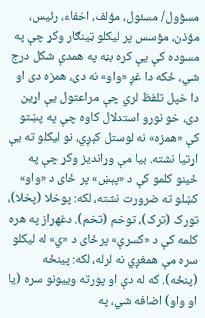مسؤول/ مسئول، مؤلف، اخفاء، رئیس، مؤذن، مؤسس پر لیکلو ټینګار وکړ چې په مسوده کې يې کره بڼه په همدې شکل درج شي، ځکه دا غږ «واو» نه دی، همزه دی او دا خپل تلفظ لري چې مراعتول يې اړین دی، خو نورو استدلال کاوه چې په پښتو کې «همزه» نه لوستل کېږي، نو لیکلو ته يې اړتیا نشته. بیا مې وړانديز وکړ چې په ځينو کلمو کې د «پېښ» پر ځای د «واو» کښلو ته ضرورت نشته، لکه: پوخلا (پخلا)، تورک (ترک)، توخم (تخم). دغهراز په هره کلمه کې د «کسرې» پرځای د «ي» له لیکلو سره مې همغږي نه لرله، لکه: پينځه (پنځه). که له دې او پورته وييونو سره (یا او واو) اضافه شي، په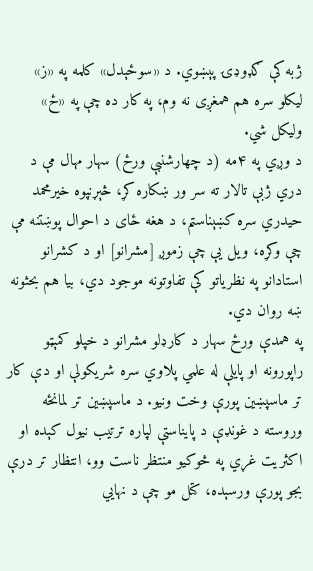ژبه کې ګډوډۍ پېښوي. د «سوځېدل» کلمه په «ز» لیکلو سره هم همغږی نه وم، په کار ده چې په «ځ» ولیکل شي.
د وږي په ۴مه (د چهارشنبې ورځ) سهار مهال مې د دري ژبې تالار ته سر ور ښکاره کړ، څېړنپوه خیرمحمد حیدري سره کښېناستم، د هغه ځای د احوال پوښتنه مې چې وکړه، ویل يې چې زموږ [مشرانو] او د کشرانو استادانو په نظریاتو کې تفاوتونه موجود دي، بیا هم بحثونه ښه روان دي.
په همدې ورځ سهار د کارډلو مشرانو د خپلو کمېټو راپورونه او پايلې له علمي پلاوي سره شريکولې او دې کار تر ماسپښین پورې وخت ونیو. د ماسپښین تر لمانځه وروسته د غونډې د پایناستې لپاره ترتیب نیول کېده او اکثریت غړي په څوکیو منتظر ناست وو، انتظار تر درې بجو پورې ورسېده، کتل مو چې د نهايي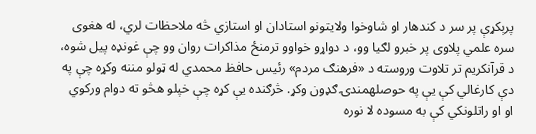پرېکړې پر سر د کندهار او شاوخوا ولایتونو استادان او استازي څه ملاحظات لري، له هغوی سره علمي پلاوی پر خبرو لګیا وو، د دواړو خواوو ترمنځ مذاکرات روان وو چې غونډه پیل شوه، د قرآنکریم تر تلاوت وروسته د «فرهنګ مردم» رئیس حافظ محمدي له ټولو مننه وکړه چې په دې کارغالي کې يې په حوصلهمندۍ ګډون وکړ. څرګنده يې کړه چې خپلو هڅو ته دوام ورکوي او او راتلونکي کې به مسوده لا نوره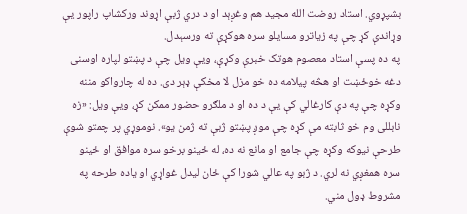بشپړوي. استاد روضت الله مجيد هم وغږېد او د دري ژبې اړوند ورکشاپ راپور يې وړاندې کړ چې په زياترو مسایلو سره هوکړې ته ورسېدل.
په ده پسې استاد معصوم هوتک خبرې وکړې، ويې ویل چې د پښتو لپاره اوسنی دغه خوځښت او هڅه پيلامه ده خو مزل لا مخکې ډېر دی. ده له چارواکو مننه وکړه چې په دې کارغالي کې يې د ده او د ملګرو حضور ممکن کړ، ويې ویل: «زه نابللی وم خو ثابته مې کړه چې موږ پښتو ژبې ته ژمن يو». نوموړي پر چمتو شوې طرحې نیوکه وکړه چې جامع او مانع نه ده، له ځینو برخو سره موافق او ځينو سره همغږي نه لري. د ژبو په عالي شورا کې ځان لیدل غواړي او یاده طرحه په مشروط ډول مني.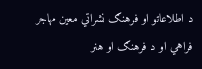د اطلاعاتو او فرهنګ نشراتي معين مهاجر فراهي او د فرهنګ او هنر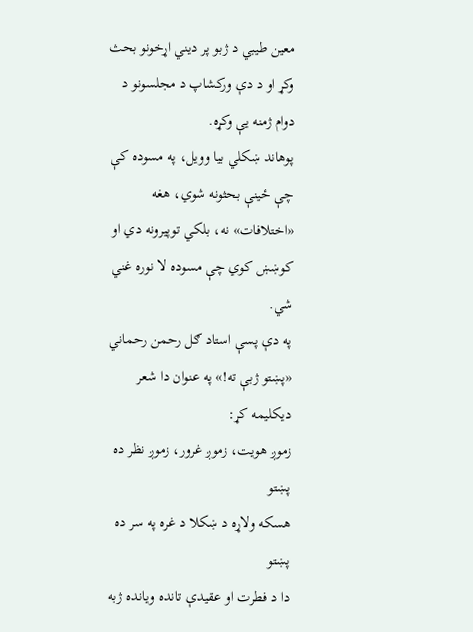معین طيبي د ژبو پر ديني اړخونو بحث وکړ او د دې ورکشاپ د مجلسونو د دوام ژمنه يې وکړه.
پوهاند ښکلي بیا وویل، په مسوده کې چې ځينې بحثونه شوي، هغه «اختلافات» نه، بلکي توپيرونه دي او کوښښ کوي چې مسوده لا نوره غني شي.
په دې پسې استاد ګل رحمن رحماني «پښتو ژبې ته!» په عنوان دا شعر ديکليمه کړ:
زموږ هویت، زموږ غرور، زموږ نظر ده پښتو
هسکه ولاړه د ښکلا د غره په سر ده پښتو
دا د فطرت او عقیدې تانده ویانده ژبه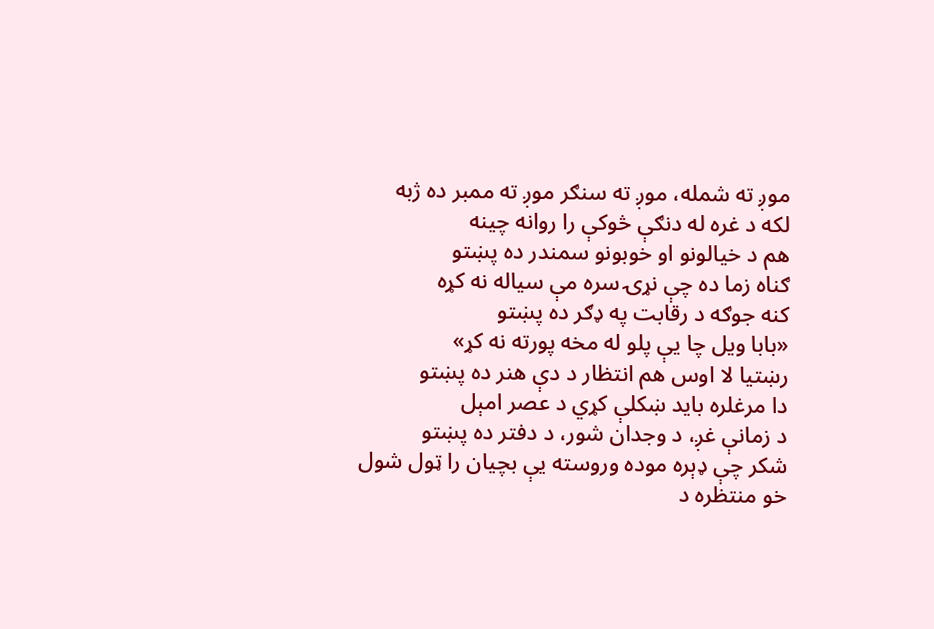موږ ته شمله، موږ ته سنګر موږ ته ممبر ده ژبه
لکه د غره له دنګې څوکې را روانه چینه
هم د خیالونو او خوبونو سمندر ده پښتو
ګناه زما ده چې نړۍ سره مې سیاله نه کړه
کنه جوګه د رقابت په ډګر ده پښتو
«بابا ویل چا یې پلو له مخه پورته نه کړ»
رښتیا لا اوس هم انتظار د دې هنر ده پښتو
دا مرغلره باید ښکلې کړي د عصر امېل
د زمانې غږ، د وجدان شور، د دفتر ده پښتو
شکر چې ډېره موده وروسته یې بچیان را ټول شول
خو منتظره د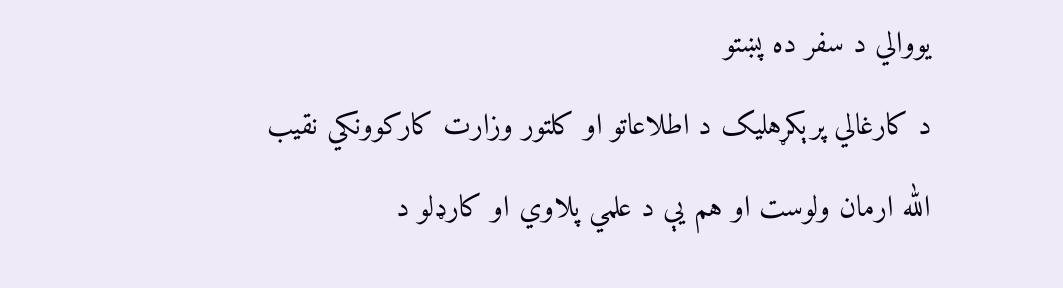یووالي د سفر ده پښتو
د کارغالي پرېکړهليک د اطلاعاتو او کلتور وزارت کارکوونکي نقیب الله ارمان ولوست او هم يې د علمي پلاوي او کارډلو د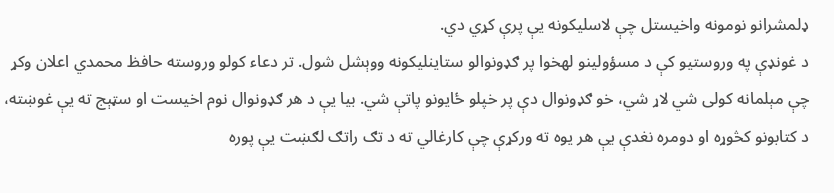ډلمشرانو نومونه واخیستل چې لاسلیکونه يې پرې کړي دي.
د غونډې په وروستیو کې د مسؤولینو لهخوا پر ګډونوالو ستاینلیکونه ووېشل شول. تر دعاء کولو وروسته حافظ محمدي اعلان وکړ چې مېلمانه کولی شي لاړ شي، خو ګډونوال دې پر خپلو ځایونو پاتې شي. بیا يې د هر ګډونوال نوم اخیست او سټېج ته يې غوښته، د کتابونو کڅوړه او دومره نغدې يې هر یوه ته ورکړې چې کارغالي ته د تګ راتګ لګښت يې پوره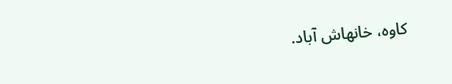کاوه، خانهاش آباد.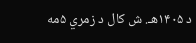د ۱۴۰۵هـ. ش کال د زمري ۵مه